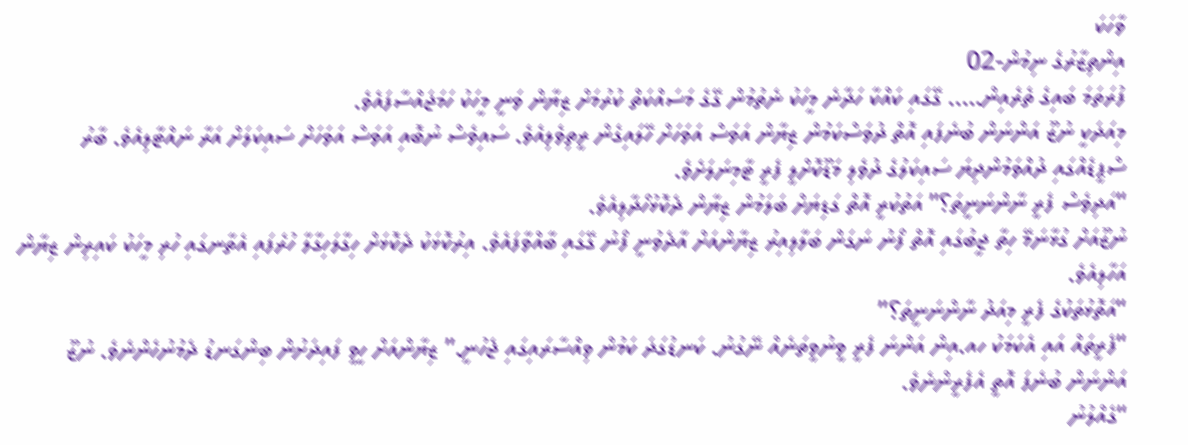ވާހަކަ
އިންތިޒާރުގެ ނިމުން-02
ފުރަތަމަ ބައިގެ ތެރެއިން….. ގޭގައި ކައްކާ ހަދާނެ މީހަކު ނެތުމުން ގޭގެ މަސައްކަތް ކުރުމަށް ޒިޔާން ވަނީ މީހަކު ހަމަޖައްސާފައެވެ.
މިއަދަކީ ނުޒޫ އަންނަން ބުނެފައި އޮތް ދުވަސްކަމުން ޒިޔާން އަވަސް އަވަހަށް ހޭލައިގެން ރީތިވެލިއެވެ. ސައިވެސް ނުބޮއި އަވަސް އަވަހަށް ސައިކަލަށް އަރާ ނައްޓާލިއެވެ. ބާރު ސްޕީޑެއްގައި ދުއްވަމުންދިޔަ ސައިކަލުގެ ދުވެލި މަޑޫކޮށްލީ ފެރީ ޓާމިނަލަށެވެ.
“އަދިވެސް ފެރީ ނާންނަނީތަ؟” އަތުކުރީ އޮތް ގަޑިޔަށް ބަލަމުން ޒިޔާން ދެކޮޅުހޯދާލިއެވެ.
ނުޒޫއަށް ގުޅާނަމޭ ހިތާ ޖީބުގައި އޮތް ފޯނު ނަގަން ބަލާލިއިރު ޒިޔާންއަށް އާދެވުނީ ފޯނު ގޭގައި ބާއްވާފައެވެ. އިރުކޮޅަކު ދެކޮޅަށް ހިގާލަހިގާލާ ހުރެފައި އެތާނގައި ހުރި މީހަކު ކައިރިން ޒިޔާން އަހާލިއެވެ.
“އަތޮޅުތަކުގެ ފެރީ މިއަދު ނާންނަނީތަ؟”
“ފެރީތައް އައި އެކަމަކު ހއ.އިން އަންނަ ފެރީ ވީނުވީތަނެއް ނޭގުނު. ކަނޑުގަދަ ކަމުން ވިއްސާރައިގައި ޖެހުނީ.” ޒިޔާންއަށް ހީވީ ފައިދަށުން ބިންގަނޑު ދެމުނުހެންނެވެ. ނުޒޫ އަންނަން ބުނެފަ އޮތީ އެފެރީންނެވެ.
“ގެއްލުނު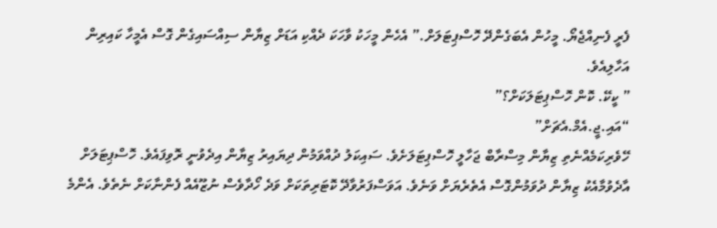ފެރީ ފެނިއްޖެޔޯ. މީހުން އެބަގެންދޭ ހޮސްޕިޓަލަށް.” އެހެން މީހަކު ވާހަކަ ދެއްކި އަޑަށް ޒިޔާން ސިއްސައިގެން ގޮސް އެމީހާ ކައިރިން އަހާލިއެވެ.
” ކީކޭ. ކޮން ހޮސްޕިޓަލަކަށް؟”
“އައި.ޖީ.އެމް.އެޗަށް”
ހޭވެރިކަމެއްނެތި ޒިޔާން މިސްރާބް ޖަހާލީ ހޮސްޕިޓަލަށެވެ. ސައިކަލު ދުއްވަމުން ދިޔައިރު ޒިޔާން އިދެވުނީ ރޮވިފައެވެ. ހޮސްޕިޓަލަށް އާދެވުމާއެކު ޒިޔާން ދުވަމުންގޮސް އެތެރެޔަށް ވަނެވެ. އަވަސްފަރުވާދޭ ކޮޓަރިތަކަށް ވަދެ ހޯދާވެސް ނުޒޫއެއް ފެންނާކަށް ނެތެވެ. އެންމެ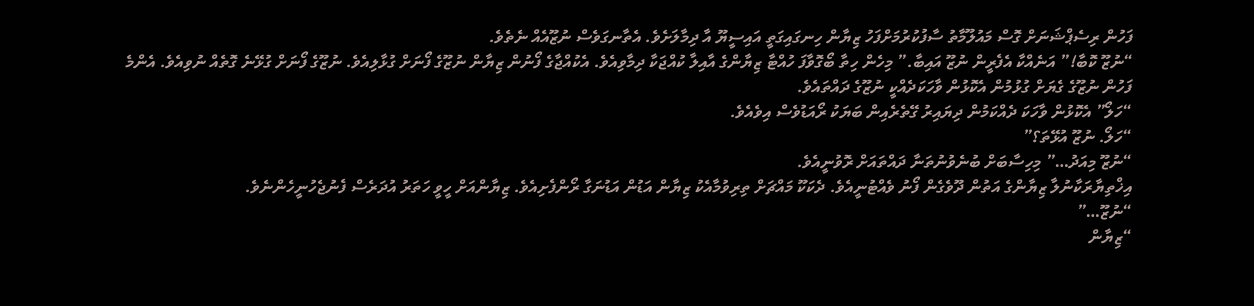ފަހުން ރިސެޕްޝަނަށް ގޮސް މައުލޫމާތު ސާފުކުރުމަށްފަހު ޒިޔާން ހިނގައިގަތީ އައިސީޔޫ އާ ދިމާލަށެވެ. އެތާނގަވެސް ނުޒޫއެއް ނެތެވެ.
“ނުޒޫ ކޮބާ!” އަނެއްކާ އެފެރީން ނުޒޫ އައިބާ.” މިހެން ހިތާ ބޯގޮވާފަ ހުއްޓާ ޒިޔާންގެ އާއިލާ ކުއްޖަކާ ދިމާވިއެވެ. އެކުއްޖާގެ ފޯނުން ޒިޔާން ނުޒޫގެ ފޯނަށް ގުޅާލިއެވެ. ނުޒޫގެ ފޯނަށް ގުޅޭނެ ގޮތެއް ނުވިއެވެ. އެންމެ ފަހުން ނުޒޫގެ ގެޔަށް ގުޅުމުން އެކޮޅުން ވާހަކަދެއްކީ ނުޒޫގެ ދައްތައެވެ.
“ހަލޯ” އެކޮޅުން ވާހަކަ ދެއްކަމުން ދިޔައިރު ގޭތެރެއިން ބަޔަކު ރޯއަޑުވެސް އިވެއެވެ.
“ހަލޯ. ނުޒޫ އުޅޭތަ؟”
“ނުޒޫ މިއަދު…” މިހިސާބަށް ބުނެވުނުތަނާ ދައްތައަށް ރޮވުނީއެވެ.
އިޚްތިޔާރަކާނުލާ ޒިޔާންގެ އަތުން ދޫވެގެން ފޯނު ވެއްޓުނީއެވެ. ދެކަކޫ މައްޗަށް ތިރިވުމާއެކު ޒިޔާން އަޑުން އަޑުނަގާ ރޯންފެށިއެވެ. ޒިޔާންއަށް ހީވީ ހަތަރު އުދަރެސް ފެނުޖެހުނީހެންނެވެ.
“ނުޒޫ…”
“ޒިޔާން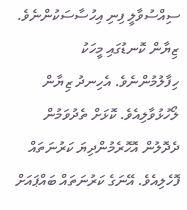ސިއްސުވާލީ ފިނި އިހުސާސަކުންނެވެ. ޒިޔާން ކޮނޑުގައި މީހަކު ހިފާލުމުންނެވެ. އެހިނދު ޒިޔާން ލޯހުޅުވާލިއެވެ. ކޮޅަށް ތެދުވަމުން ދެދޮލުން އޮހޮރެމުންދިޔަ ކަރުނަތައް ފޮހެލިއެވެ. އޭނަގެ ކަރުނަތައް ބައްޕައަށް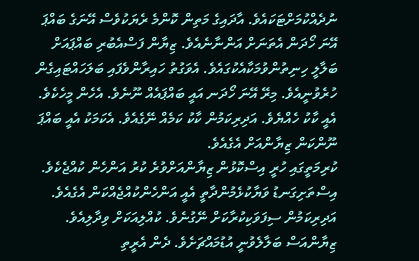ނުދެއްކުމަށްޓަކައެވެ. އާދައިގެ މަތިން ކޮންމެ ރެޔަކުވެސް އޭނަގެ ބައްޕަ އޭނަ ހޯދަން އެތަނަށް އަންނާނެއެވެ. ޒިޔާން ފަސްއެބުރި ބައްޕައަށް ބަލާލީ ހިނިތުންވުމަކާއެކުގައެވެ. އެވަގުތު ހައިރާންވެފައި ބަލަހައްޓައިގެން ހުރެވުނީއެވެ. މިރޭ އޭނަ ހޯދަނ އައީ ބައްޕައެއް ނޫނެވެ. އެހެން މީހެކެވެ. އެއީ ކާކު ހެއްޔެވެ. އަދިރިކަމުން ކާކު ކަމެއް ނޭގެއެވެ. އެކަމަކު އެއީ ބައްޕަ ނޫންކަން ޒިޔާންއަށް އެގެއެވެ.
ކުރިމަތީގައި ހުރީ އިސްކޮޅުން ޒިޔާންއަށްވުރެ ކުރު އަންހެން ކުއްޖެކެވެ. އިސްތަށިގަނޑު ވަޔާކުޅެމުންދާތީ އެއީ އަންހެންކުއްޖެއްކަން އެގެއެވެ. އަދިރިކަމުން ސިފަވަކިކުރާކަށް ނޭގުނެވެ. ކުއްލިއަކަށް ވިދާލިއެވެ. ޒިޔާންއަސް ބަލާލެވުނީ އުޑުމައްޗަށެވެ. ދެން އެރީތި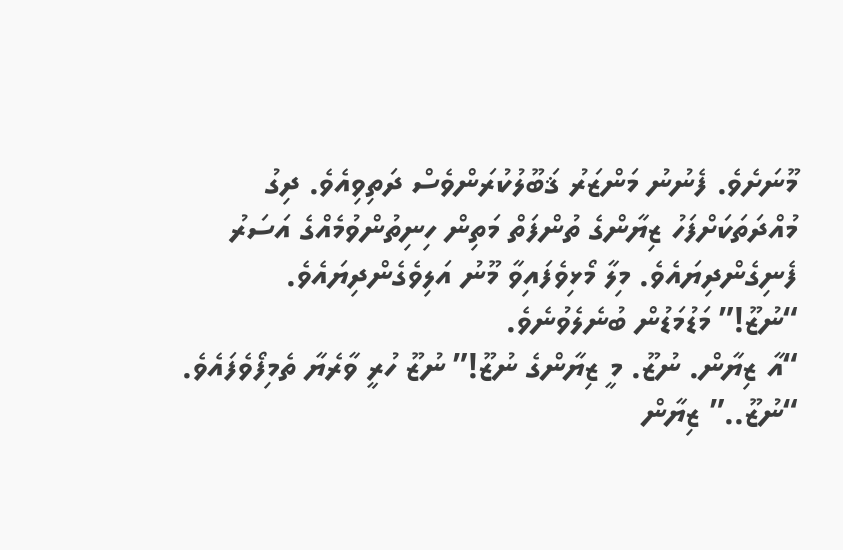މޫނަށެވެ. ފެނުނު މަންޒަރު ޤަބޫލުކުރަންވެސް ދަތިވިއެވެ. ދިގު މުއްދަތަކަށްފަހު ޒިޔާންގެ ތުންފަތް މަތިން ހިނިތުންވުމެއްގެ އަސަރު ފެނިގެންދިޔައެވެ. މިލާ މޯޅިވެފައިވާ މޫނު އަލިވެގެންދިޔައެވެ.
“ނުޒޫ!” މަޑުމަޑުން ބުނެލެވުނެވެ.
“އާ ޒިޔާން. ނުޒޫ. މީ ޒިޔާންގެ ނުޒޫ!” ނުޒޫ ހުރީ ވާރެޔާ ތެމިފޯވެފައެވެ.
“ނުޒޫ..” ޒިޔާން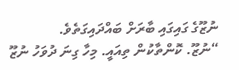ނުޒޫގެ ގައިގައި ބާރަށް ބައްދައިގަތެވެ.
“ނުޒޫ. ކޮންތާކުން ތިއައީ. މިހާ ގިނަ ދުވަހު ނުޒޫ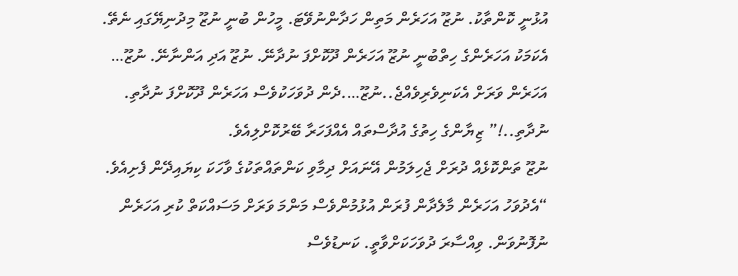އުޅުނީ ކޮންތާކު. ނުޒޫ އަހަރެން މަތިން ހަދާންނުވޭޓަ. މީހުން ބުނީ ނުޒޫ މިދުނިޔޭގައި ނެތޭ. އެކަމަކު އަހަރެންގެ ހިތްބުނީ ނުޒޫ އަހަރެން ދޫކޮށްފަ ނުދާނޭ. ނުޒޫ އަދި އަންނާނޭ. ނުޒޫ… އަހަރެން ވަރަށް އެކަނިވެރިވެއްޖެ..ނުޒޫ….ދެން ދުވަހަކުވެސް އަހަރެން ދޫކޮށްފަ ނުދާތި. ނުދާތި..!” ޒިޔާންގެ ހިތުގެ އުދާސްތައް އެއްފަހަރާ ބޭރުކޮށްލިއެވެ.
ނުޒޫ ތަންކޮޅެއް ދުރަށް ޖެހިލަމުން އޭނައަށް ދިމާވި ކަންތައްތަކުގެ ވާހަކަ ކިޔައިދޭން ފެށިއެވެ.
“އެދުވަހު އަހަރެން މާލެދާން ފުރަން އުޅުމުންވެސް މަންމަ ވަރަށް މަސައްކަތް ކުރި އަހަރެން ނުފޮނުވަން. ވިއްސާރަ ދުވަހަކަށްވާތީ. ކަނޑުވެސް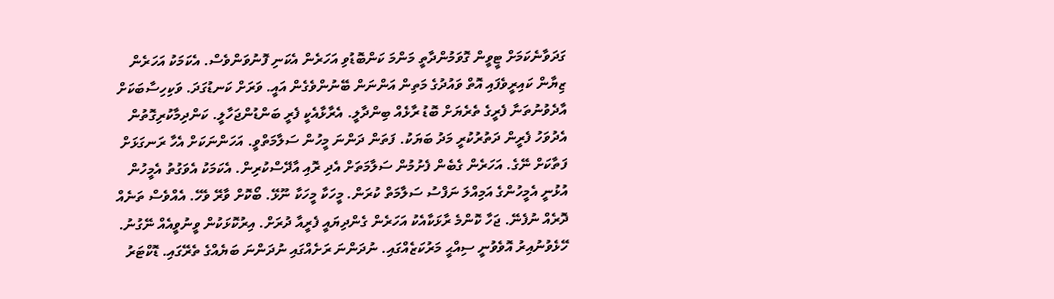ގަދަވާނެކަމަށް ޓީވީން ގޮވަމުންދާތީ މަންމަ ކަންބޮޑުވި އަހަރެން އެކަނި ފޮނުވަންވެސް. އެކަމަކު އަހަރެން ޒިޔާން ކައިރީވެފައި އޮތް ވައުދުގެ މަތިން އަންނަން ބޭނުންވެގެން އައީ. ވަރަށް ކަނޑުގަދަ. ވަކިހިސާބަކަށް އާދެވުނުތަނާ ފެރީގެ ތެރެޔަށް ބޮޑު ރާޅެއް ބިންދާލީ. އެރާޅާއެކީ ފެރީ ބަންޑުންޖަހާލީ. ކަންދިމާކުރިގޮތުން އެދުވަހު ފެރީން ދަތުރުކުރީ މަދު ބަޔަކު. ފަތަން ދަންނަ މީހުން ސަލާމަތްވީ. އަހަންނަކަށް އެހާ ރަނގަޅަށް ފަތާކަށް ނޭގެ. އަހަރެން ގެބެން ފެށުމުން ސަލާމަތަށް އެދި ރޮއި އާދޭސްކުރިން. އެކަމަކު އެވަގުތު އެމީހުން އުޅުނީ އެމީހުންގެ އަމިއްލަ ނަފްސު ސަލާމަތް ކުރަން. މީހަކާ މީހަކާ ނޫޅޭ. ބޯކޮށް ވާރޭ ވެހޭ. އެއްވެސް ތަނެއް ދޮރެއް ނުފެނޭ. ޖަހާ ކޮންމެ ރާޅަކާއެކު އަހަރެން ގެންދިޔައީ ފެރީއާ ދުރަށް. އިރުކޮޅަކުން ވީނުވީއެއް ނޭގުނު. ހޭޅެވުނުއިރު އޮވެވުނީ ސިއްޙީ މަރުކަޒެއްގައި. ނުދަންނަ ރަށެއްގައި ނުދަންނަ ބަޔެއްގެ ތެރޭގައި. ޑޮކްޓަރު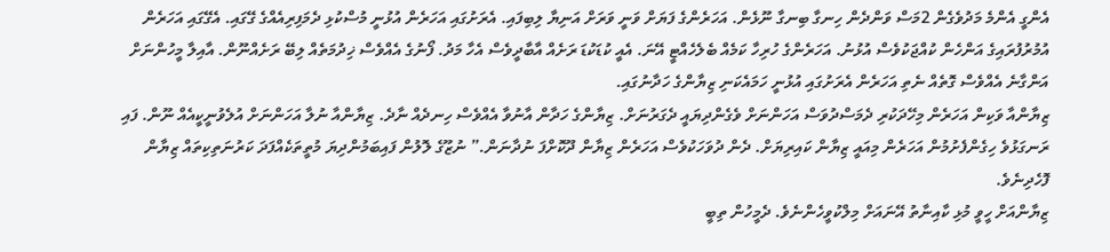އެންގީ އެންމެ މަދުވެގެން 2މަސް ވަންދެން ހިނގާ ބިނގާ ނޫޅެން. އަހަރެންގެ ފަޔަށް ވަނީ ވަރަށް އަނިޔާ ލިބިފައި. އެރަށުގައި އަހަރެން އުޅުނީ މުސްކުޅި ދެމަފިރިއެއްގެ ގޭގައި. އެގޭގައި އަހަރެން އުމުރުފުރައިގެ އަންހެން ކުއްޖަކުވެސް އުޅުނު. އަހަރެންގެ ހުރިހާ ކަމެއް ބެލެހެއްޓީ އޭނަ. އެއީ ކުޑަކުޑަ ރަށެއް އާބާދީވެސް އެހާ މަދު. ފޯނުގެ އެއްވެސް ޚިދުމަތެއް ލިބޭ ރަށެއްނޫން. އާއިލާ މީހުންނަށް އަންގާނެ އެއްވެސް ގޮތެއް ނެތި އަހަރެން އެރަށުގައި އުޅުނީ ހަމައެކަނި ޒިޔާންގެ ހަދާނުގައި.
ޒިޔާންއާ ވަކިން އަހަރެން މިހޭދަކުރި ދެމަސްދުވަސް އަހަންނަށް ވެގެންދިޔައީ ދެގަރުނަށް. ޒިޔާންގެ ހަދާން އާނުވާ އެއްވެސް ހިނދެއް ނާދެ. ޒިޔާންއާ ނުލާ އަހަންނަށް އުލެވުނީކީއެއް ނޫން. ފައި ރަނގަޅުވެ ހިގެންފެށުމުން އަހަރެން މިއައީ ޒިޔާން ކައިރިޔަށް. ދެން ދުވަހަކުވެސް އަހަރެން ޒިޔާން ދޫކޮށްފަ ނުދާނަން.” ނުޒޫގެ ލޮލުން ފައިބަމުންދިޔަ މުތީތަކެއްފަދަ ކަރުނަތިކިތައް ޒިޔާން ފޮހެދިނެވެ.
ޒިޔާންއަށް ހީވީ މުޅި ކާއިނާތު އޭނައަށް މިލްކުވީހެންނެވެ. ދެމީހުން ތިބީ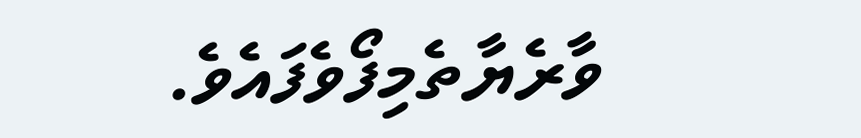ވާރެޔާތެމިފޯވެފައެވެ.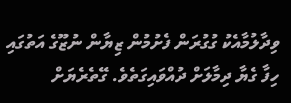ވިދާލުމާއެކު ގުގުރަން ފެށުމުން ޒިޔާން ނުޒޫގެ އަތުގައި ހިފާ ގެޔާ ދިމާލަށް ދުއްވައިގަތެވެ. ގޭތެރެޔަށް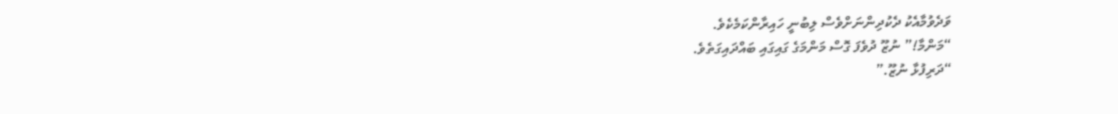ވަދެވުމާއެކު ދެކުދިންނަށްވެސް ލިބުނީ ހައިރާންކަމެކެވެ.
“މަންމާ!” ނުޒޫ ދުވެފަ ގޮސް މަންމަގެ ގައިގައި ބައްދައިގަތެވެ.
“ދަރިފުޅާ ނުޒޫ.”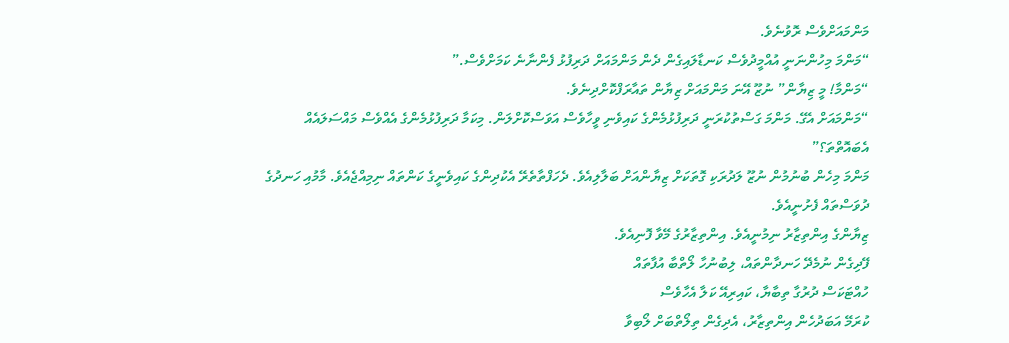މަންމައަށްވެސް ރޮވުނެވެ.
“މަންމަ މިހުންނަނީ އުއްމީދުވެސް ކަނޑާލައިގެން ދެން މަންމައަށް ދަރިފުޅު ފެންނާނެ ކަމަށްވެސް.”
“މަންމާ! މީ ޒިޔާން” ނުޒޫ އޭނަ މަންމައަށް ޒިޔާން ތައާރަފްކޮށްދިނެވެ.
“މަންމައަށް އެގޭ. މަންމަ ގަސްތުކުރަނީ ދަރިފުޅުމެންގެ ކައިވެނި ވީހާވެސް އަވަސްކޮށްލަން. މިކަމާ ދަރިފުޅުމެންގެ އެއްވެސް މައްސަލައެއް އެބައޮތްތަ؟”
މަންމަ މިހެން ބުނުމުން ނުޒޫ ލަދުރަކި ގޮތަކަށް ޒިޔާންއަށް ބަލާލިއެވެ. ދެހަފްތާތެރޭ އެކުދިންގެ ކައިވެނީގެ ކަންތައް ނިމިއްޖެއެވެ. މާމުއި ހަނދުގެ ދުވަސްތައް ފެށުނީއެވެ.
ޒިޔާންގެ އިންތިޒާރު ނިމުނީއެވެ. އިންތިޒާރުގެ މޭވާ ފޮނިއެވެ.
ފޭދިގެން ނުމެދޭ ހަނދާންތައް، ލިބުނުހާ ލޯތްބާ އުފާތައް
ހުއްޓަކަސް ދުރުގާ ތިބާޔާ، ކައިރިއޭ ކަލާ އެހާވެސް
ކުރަމޭ އަބަދުހެން އިންތިޒާރު، އެދިގެން ތިލޯތްބަށް ލޯބިވާ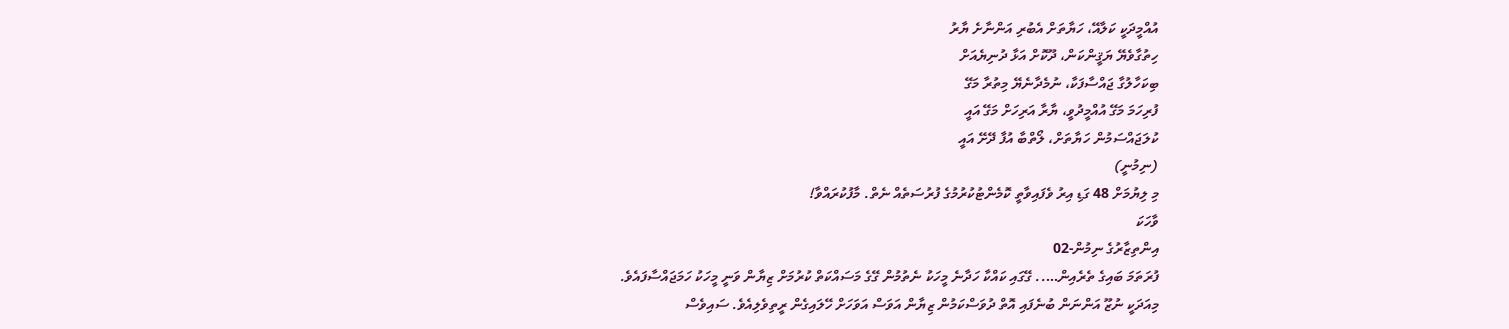އުއްމީދަކީ ކަލާއޭ، ހަޔާތަށް އެބުރި އަންނާށެ ޔާރު
ހިތުގާވެޔޭ ޔަޤީންކަން، ދޫކޮށް އަޅާ ދުނިޔެއަށް
ބިކަހާލުގާ ޖައްސާފަކާ، ނުމެދާނެޔޭ މިތުރާ މަގޭ
ފުރިހަމަ މަގޭ އުއްމީދުވީ، ޔާރާ އަރިހަށް މަގޭ އައީ
ކުލަޖައްސަމުން ހަޔާތަށް، ލޯތްބާ އުފާ ދޭށޭ އައީ
(ނިމުނީ)
މި ލިޔުމަށް 48 ގަޑި އިރު ވެފައިވާތީ ކޮމެންޓުކުރުމުގެ ފުރުސަތެއް ނެތް. މާފުކުރައްވާ!
ވާހަކަ
އިންތިޒާރުގެ ނިމުން-02
ފުރަތަމަ ބައިގެ ތެރެއިން….. ގޭގައި ކައްކާ ހަދާނެ މީހަކު ނެތުމުން ގޭގެ މަސައްކަތް ކުރުމަށް ޒިޔާން ވަނީ މީހަކު ހަމަޖައްސާފައެވެ.
މިއަދަކީ ނުޒޫ އަންނަން ބުނެފައި އޮތް ދުވަސްކަމުން ޒިޔާން އަވަސް އަވަހަށް ހޭލައިގެން ރީތިވެލިއެވެ. ސައިވެސް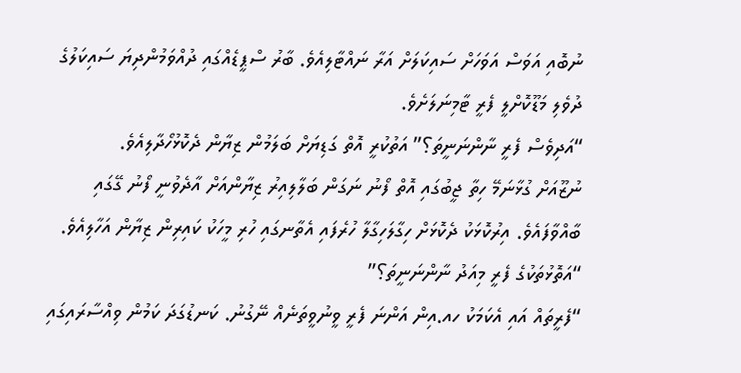ނުބޮއި އަވަސް އަވަހަށް ސައިކަލަށް އަރާ ނައްޓާލިއެވެ. ބާރު ސްޕީޑެއްގައި ދުއްވަމުންދިޔަ ސައިކަލުގެ ދުވެލި މަޑޫކޮށްލީ ފެރީ ޓާމިނަލަށެވެ.
“އަދިވެސް ފެރީ ނާންނަނީތަ؟” އަތުކުރީ އޮތް ގަޑިޔަށް ބަލަމުން ޒިޔާން ދެކޮޅުހޯދާލިއެވެ.
ނުޒޫއަށް ގުޅާނަމޭ ހިތާ ޖީބުގައި އޮތް ފޯނު ނަގަން ބަލާލިއިރު ޒިޔާންއަށް އާދެވުނީ ފޯނު ގޭގައި ބާއްވާފައެވެ. އިރުކޮޅަކު ދެކޮޅަށް ހިގާލަހިގާލާ ހުރެފައި އެތާނގައި ހުރި މީހަކު ކައިރިން ޒިޔާން އަހާލިއެވެ.
“އަތޮޅުތަކުގެ ފެރީ މިއަދު ނާންނަނީތަ؟”
“ފެރީތައް އައި އެކަމަކު ހއ.އިން އަންނަ ފެރީ ވީނުވީތަނެއް ނޭގުނު. ކަނޑުގަދަ ކަމުން ވިއްސާރައިގައި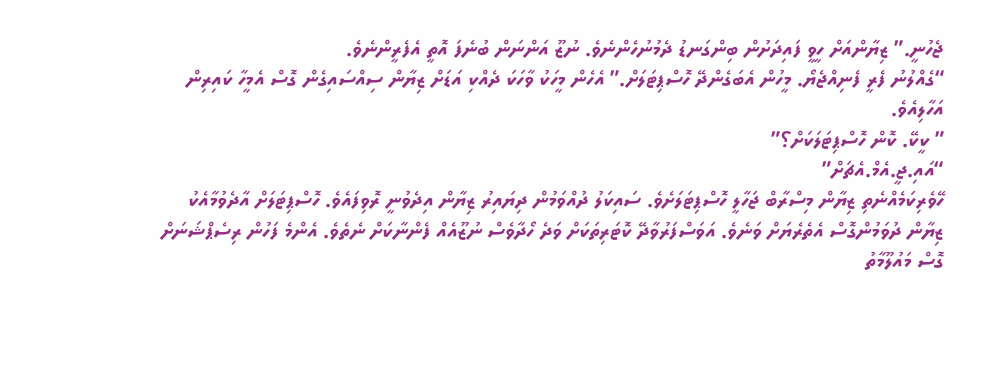ޖެހުނީ.” ޒިޔާންއަށް ހީވީ ފައިދަށުން ބިންގަނޑު ދެމުނުހެންނެވެ. ނުޒޫ އަންނަން ބުނެފަ އޮތީ އެފެރީންނެވެ.
“ގެއްލުނު ފެރީ ފެނިއްޖެޔޯ. މީހުން އެބަގެންދޭ ހޮސްޕިޓަލަށް.” އެހެން މީހަކު ވާހަކަ ދެއްކި އަޑަށް ޒިޔާން ސިއްސައިގެން ގޮސް އެމީހާ ކައިރިން އަހާލިއެވެ.
” ކީކޭ. ކޮން ހޮސްޕިޓަލަކަށް؟”
“އައި.ޖީ.އެމް.އެޗަށް”
ހޭވެރިކަމެއްނެތި ޒިޔާން މިސްރާބް ޖަހާލީ ހޮސްޕިޓަލަށެވެ. ސައިކަލު ދުއްވަމުން ދިޔައިރު ޒިޔާން އިދެވުނީ ރޮވިފައެވެ. ހޮސްޕިޓަލަށް އާދެވުމާއެކު ޒިޔާން ދުވަމުންގޮސް އެތެރެޔަށް ވަނެވެ. އަވަސްފަރުވާދޭ ކޮޓަރިތަކަށް ވަދެ ހޯދާވެސް ނުޒޫއެއް ފެންނާކަށް ނެތެވެ. އެންމެ ފަހުން ރިސެޕްޝަނަށް ގޮސް މައުލޫމާތު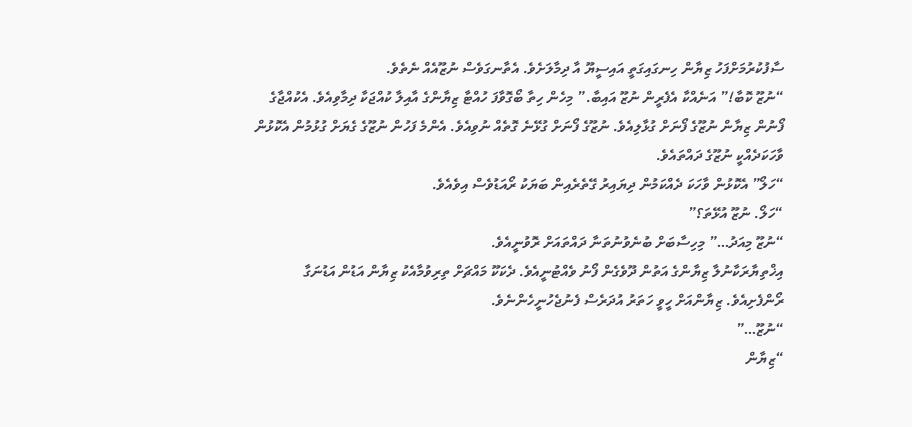ސާފުކުރުމަށްފަހު ޒިޔާން ހިނގައިގަތީ އައިސީޔޫ އާ ދިމާލަށެވެ. އެތާނގަވެސް ނުޒޫއެއް ނެތެވެ.
“ނުޒޫ ކޮބާ!” އަނެއްކާ އެފެރީން ނުޒޫ އައިބާ.” މިހެން ހިތާ ބޯގޮވާފަ ހުއްޓާ ޒިޔާންގެ އާއިލާ ކުއްޖަކާ ދިމާވިއެވެ. އެކުއްޖާގެ ފޯނުން ޒިޔާން ނުޒޫގެ ފޯނަށް ގުޅާލިއެވެ. ނުޒޫގެ ފޯނަށް ގުޅޭނެ ގޮތެއް ނުވިއެވެ. އެންމެ ފަހުން ނުޒޫގެ ގެޔަށް ގުޅުމުން އެކޮޅުން ވާހަކަދެއްކީ ނުޒޫގެ ދައްތައެވެ.
“ހަލޯ” އެކޮޅުން ވާހަކަ ދެއްކަމުން ދިޔައިރު ގޭތެރެއިން ބަޔަކު ރޯއަޑުވެސް އިވެއެވެ.
“ހަލޯ. ނުޒޫ އުޅޭތަ؟”
“ނުޒޫ މިއަދު…” މިހިސާބަށް ބުނެވުނުތަނާ ދައްތައަށް ރޮވުނީއެވެ.
އިޚްތިޔާރަކާނުލާ ޒިޔާންގެ އަތުން ދޫވެގެން ފޯނު ވެއްޓުނީއެވެ. ދެކަކޫ މައްޗަށް ތިރިވުމާއެކު ޒިޔާން އަޑުން އަޑުނަގާ ރޯންފެށިއެވެ. ޒިޔާންއަށް ހީވީ ހަތަރު އުދަރެސް ފެނުޖެހުނީހެންނެވެ.
“ނުޒޫ…”
“ޒިޔާން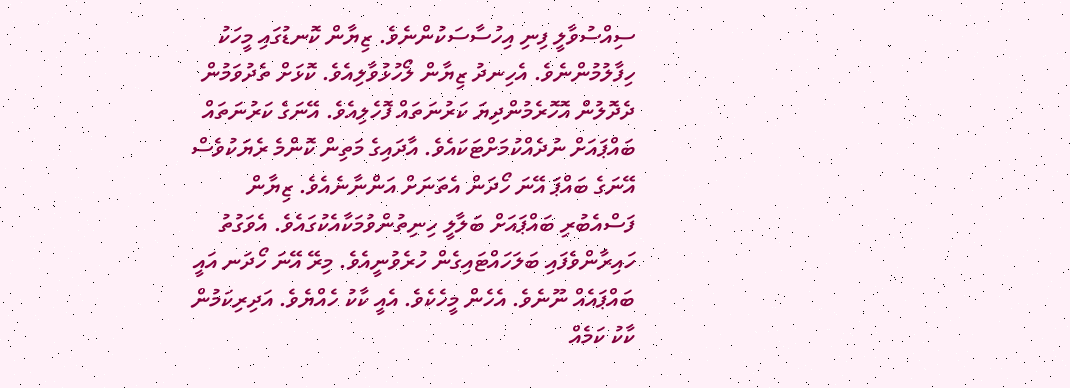ސިއްސުވާލީ ފިނި އިހުސާސަކުންނެވެ. ޒިޔާން ކޮނޑުގައި މީހަކު ހިފާލުމުންނެވެ. އެހިނދު ޒިޔާން ލޯހުޅުވާލިއެވެ. ކޮޅަށް ތެދުވަމުން ދެދޮލުން އޮހޮރެމުންދިޔަ ކަރުނަތައް ފޮހެލިއެވެ. އޭނަގެ ކަރުނަތައް ބައްޕައަށް ނުދެއްކުމަށްޓަކައެވެ. އާދައިގެ މަތިން ކޮންމެ ރެޔަކުވެސް އޭނަގެ ބައްޕަ އޭނަ ހޯދަން އެތަނަށް އަންނާނެއެވެ. ޒިޔާން ފަސްއެބުރި ބައްޕައަށް ބަލާލީ ހިނިތުންވުމަކާއެކުގައެވެ. އެވަގުތު ހައިރާންވެފައި ބަލަހައްޓައިގެން ހުރެވުނީއެވެ. މިރޭ އޭނަ ހޯދަނ އައީ ބައްޕައެއް ނޫނެވެ. އެހެން މީހެކެވެ. އެއީ ކާކު ހެއްޔެވެ. އަދިރިކަމުން ކާކު ކަމެއް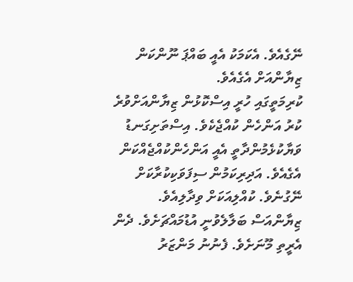ނޭގެއެވެ. އެކަމަކު އެއީ ބައްޕަ ނޫންކަން ޒިޔާންއަށް އެގެއެވެ.
ކުރިމަތީގައި ހުރީ އިސްކޮޅުން ޒިޔާންއަށްވުރެ ކުރު އަންހެން ކުއްޖެކެވެ. އިސްތަށިގަނޑު ވަޔާކުޅެމުންދާތީ އެއީ އަންހެންކުއްޖެއްކަން އެގެއެވެ. އަދިރިކަމުން ސިފަވަކިކުރާކަށް ނޭގުނެވެ. ކުއްލިއަކަށް ވިދާލިއެވެ. ޒިޔާންއަސް ބަލާލެވުނީ އުޑުމައްޗަށެވެ. ދެން އެރީތި މޫނަށެވެ. ފެނުނު މަންޒަރު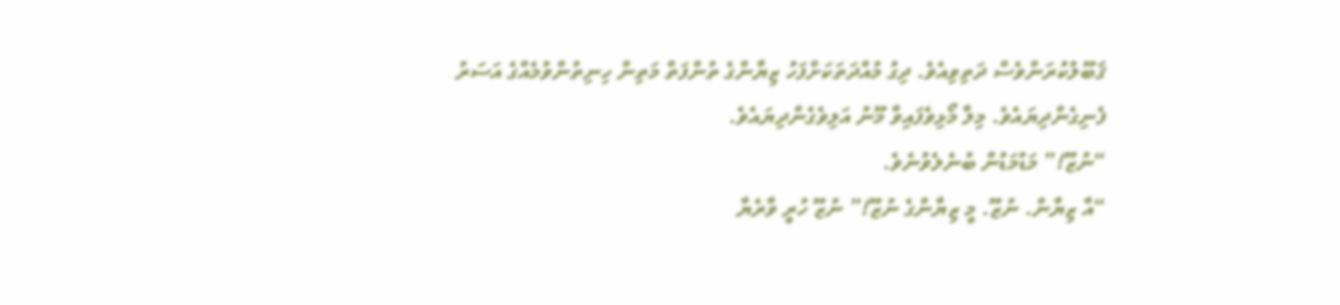ޤަބޫލުކުރަންވެސް ދަތިވިއެވެ. ދިގު މުއްދަތަކަށްފަހު ޒިޔާންގެ ތުންފަތް މަތިން ހިނިތުންވުމެއްގެ އަސަރު ފެނިގެންދިޔައެވެ. މިލާ މޯޅިވެފައިވާ މޫނު އަލިވެގެންދިޔައެވެ.
“ނުޒޫ!” މަޑުމަޑުން ބުނެލެވުނެވެ.
“އާ ޒިޔާން. ނުޒޫ. މީ ޒިޔާންގެ ނުޒޫ!” ނުޒޫ ހުރީ ވާރެޔާ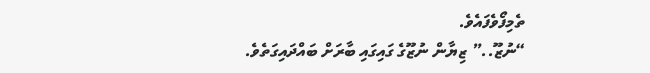ތެމިފޯވެފައެވެ.
“ނުޒޫ..” ޒިޔާން ނުޒޫގެ ގައިގައި ބާރަށް ބައްދައިގަތެވެ.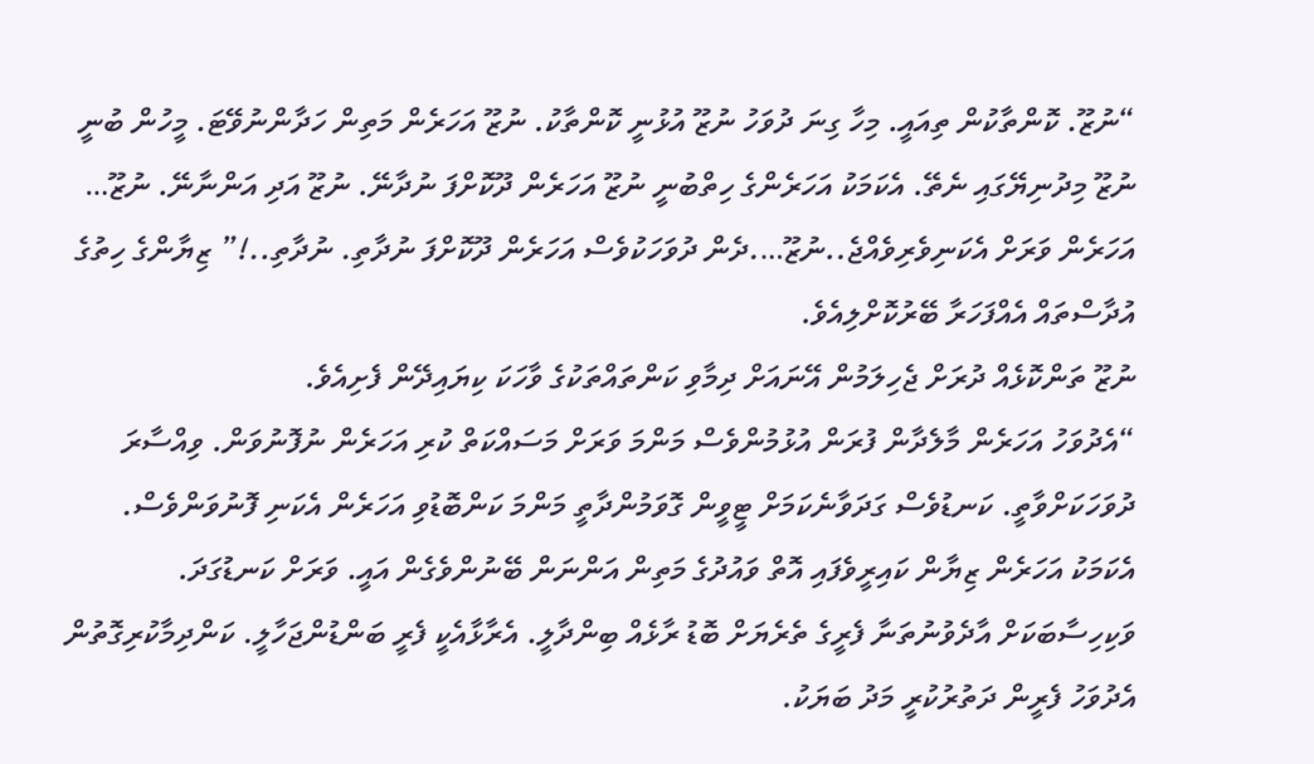“ނުޒޫ. ކޮންތާކުން ތިއައީ. މިހާ ގިނަ ދުވަހު ނުޒޫ އުޅުނީ ކޮންތާކު. ނުޒޫ އަހަރެން މަތިން ހަދާންނުވޭޓަ. މީހުން ބުނީ ނުޒޫ މިދުނިޔޭގައި ނެތޭ. އެކަމަކު އަހަރެންގެ ހިތްބުނީ ނުޒޫ އަހަރެން ދޫކޮށްފަ ނުދާނޭ. ނުޒޫ އަދި އަންނާނޭ. ނުޒޫ… އަހަރެން ވަރަށް އެކަނިވެރިވެއްޖެ..ނުޒޫ….ދެން ދުވަހަކުވެސް އަހަރެން ދޫކޮށްފަ ނުދާތި. ނުދާތި..!” ޒިޔާންގެ ހިތުގެ އުދާސްތައް އެއްފަހަރާ ބޭރުކޮށްލިއެވެ.
ނުޒޫ ތަންކޮޅެއް ދުރަށް ޖެހިލަމުން އޭނައަށް ދިމާވި ކަންތައްތަކުގެ ވާހަކަ ކިޔައިދޭން ފެށިއެވެ.
“އެދުވަހު އަހަރެން މާލެދާން ފުރަން އުޅުމުންވެސް މަންމަ ވަރަށް މަސައްކަތް ކުރި އަހަރެން ނުފޮނުވަން. ވިއްސާރަ ދުވަހަކަށްވާތީ. ކަނޑުވެސް ގަދަވާނެކަމަށް ޓީވީން ގޮވަމުންދާތީ މަންމަ ކަންބޮޑުވި އަހަރެން އެކަނި ފޮނުވަންވެސް. އެކަމަކު އަހަރެން ޒިޔާން ކައިރީވެފައި އޮތް ވައުދުގެ މަތިން އަންނަން ބޭނުންވެގެން އައީ. ވަރަށް ކަނޑުގަދަ. ވަކިހިސާބަކަށް އާދެވުނުތަނާ ފެރީގެ ތެރެޔަށް ބޮޑު ރާޅެއް ބިންދާލީ. އެރާޅާއެކީ ފެރީ ބަންޑުންޖަހާލީ. ކަންދިމާކުރިގޮތުން އެދުވަހު ފެރީން ދަތުރުކުރީ މަދު ބަޔަކު.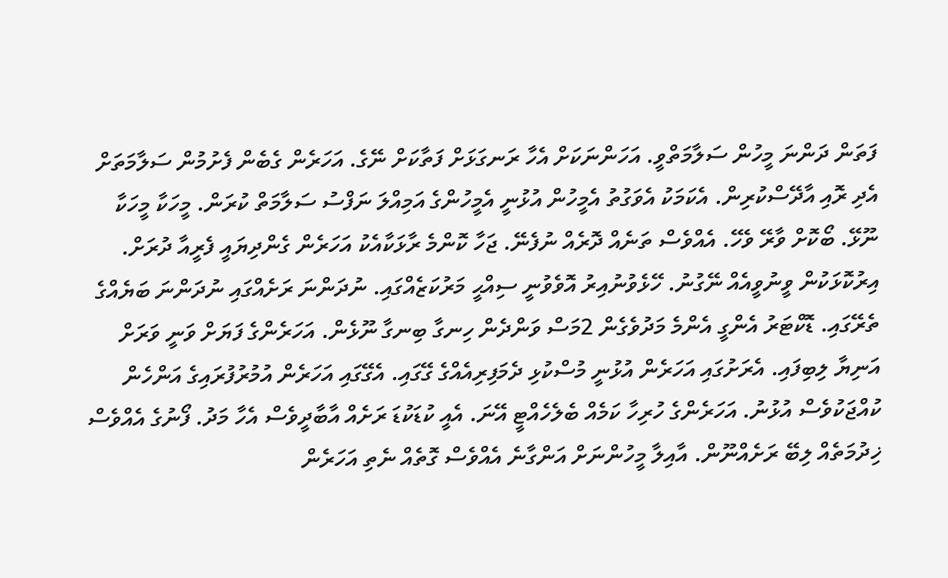ފަތަން ދަންނަ މީހުން ސަލާމަތްވީ. އަހަންނަކަށް އެހާ ރަނގަޅަށް ފަތާކަށް ނޭގެ. އަހަރެން ގެބެން ފެށުމުން ސަލާމަތަށް އެދި ރޮއި އާދޭސްކުރިން. އެކަމަކު އެވަގުތު އެމީހުން އުޅުނީ އެމީހުންގެ އަމިއްލަ ނަފްސު ސަލާމަތް ކުރަން. މީހަކާ މީހަކާ ނޫޅޭ. ބޯކޮށް ވާރޭ ވެހޭ. އެއްވެސް ތަނެއް ދޮރެއް ނުފެނޭ. ޖަހާ ކޮންމެ ރާޅަކާއެކު އަހަރެން ގެންދިޔައީ ފެރީއާ ދުރަށް. އިރުކޮޅަކުން ވީނުވީއެއް ނޭގުނު. ހޭޅެވުނުއިރު އޮވެވުނީ ސިއްޙީ މަރުކަޒެއްގައި. ނުދަންނަ ރަށެއްގައި ނުދަންނަ ބަޔެއްގެ ތެރޭގައި. ޑޮކްޓަރު އެންގީ އެންމެ މަދުވެގެން 2މަސް ވަންދެން ހިނގާ ބިނގާ ނޫޅެން. އަހަރެންގެ ފަޔަށް ވަނީ ވަރަށް އަނިޔާ ލިބިފައި. އެރަށުގައި އަހަރެން އުޅުނީ މުސްކުޅި ދެމަފިރިއެއްގެ ގޭގައި. އެގޭގައި އަހަރެން އުމުރުފުރައިގެ އަންހެން ކުއްޖަކުވެސް އުޅުނު. އަހަރެންގެ ހުރިހާ ކަމެއް ބެލެހެއްޓީ އޭނަ. އެއީ ކުޑަކުޑަ ރަށެއް އާބާދީވެސް އެހާ މަދު. ފޯނުގެ އެއްވެސް ޚިދުމަތެއް ލިބޭ ރަށެއްނޫން. އާއިލާ މީހުންނަށް އަންގާނެ އެއްވެސް ގޮތެއް ނެތި އަހަރެން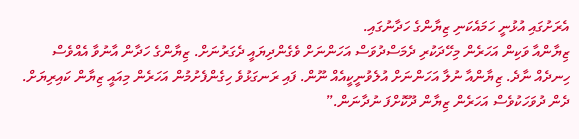އެރަށުގައި އުޅުނީ ހަމައެކަނި ޒިޔާންގެ ހަދާނުގައި.
ޒިޔާންއާ ވަކިން އަހަރެން މިހޭދަކުރި ދެމަސްދުވަސް އަހަންނަށް ވެގެންދިޔައީ ދެގަރުނަށް. ޒިޔާންގެ ހަދާން އާނުވާ އެއްވެސް ހިނދެއް ނާދެ. ޒިޔާންއާ ނުލާ އަހަންނަށް އުލެވުނީކީއެއް ނޫން. ފައި ރަނގަޅުވެ ހިގެންފެށުމުން އަހަރެން މިއައީ ޒިޔާން ކައިރިޔަށް. ދެން ދުވަހަކުވެސް އަހަރެން ޒިޔާން ދޫކޮށްފަ ނުދާނަން.”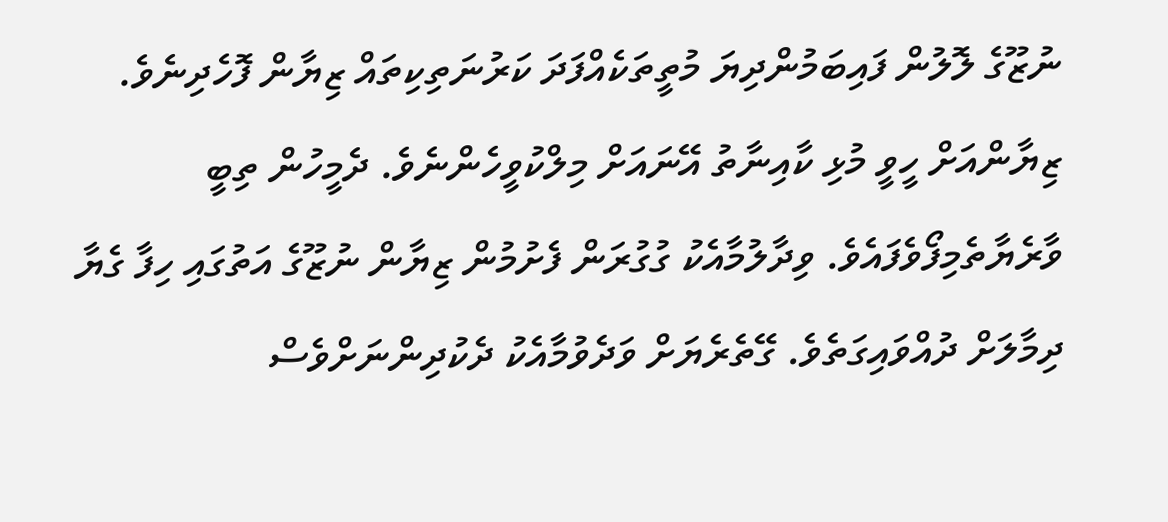ނުޒޫގެ ލޮލުން ފައިބަމުންދިޔަ މުތީތަކެއްފަދަ ކަރުނަތިކިތައް ޒިޔާން ފޮހެދިނެވެ.
ޒިޔާންއަށް ހީވީ މުޅި ކާއިނާތު އޭނައަށް މިލްކުވީހެންނެވެ. ދެމީހުން ތިބީ ވާރެޔާތެމިފޯވެފައެވެ. ވިދާލުމާއެކު ގުގުރަން ފެށުމުން ޒިޔާން ނުޒޫގެ އަތުގައި ހިފާ ގެޔާ ދިމާލަށް ދުއްވައިގަތެވެ. ގޭތެރެޔަށް ވަދެވުމާއެކު ދެކުދިންނަށްވެސް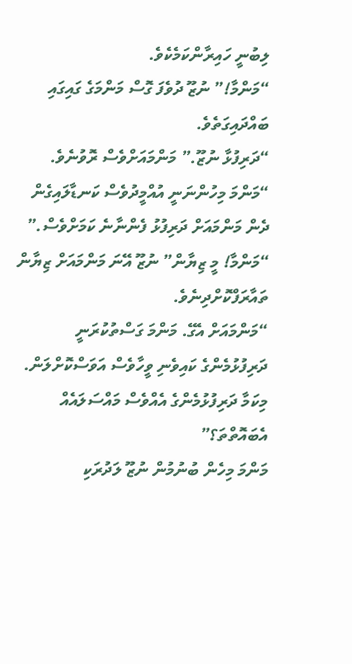ލިބުނީ ހައިރާންކަމެކެވެ.
“މަންމާ!” ނުޒޫ ދުވެފަ ގޮސް މަންމަގެ ގައިގައި ބައްދައިގަތެވެ.
“ދަރިފުޅާ ނުޒޫ.” މަންމައަށްވެސް ރޮވުނެވެ.
“މަންމަ މިހުންނަނީ އުއްމީދުވެސް ކަނޑާލައިގެން ދެން މަންމައަށް ދަރިފުޅު ފެންނާނެ ކަމަށްވެސް.”
“މަންމާ! މީ ޒިޔާން” ނުޒޫ އޭނަ މަންމައަށް ޒިޔާން ތައާރަފްކޮށްދިނެވެ.
“މަންމައަށް އެގޭ. މަންމަ ގަސްތުކުރަނީ ދަރިފުޅުމެންގެ ކައިވެނި ވީހާވެސް އަވަސްކޮށްލަން. މިކަމާ ދަރިފުޅުމެންގެ އެއްވެސް މައްސަލައެއް އެބައޮތްތަ؟”
މަންމަ މިހެން ބުނުމުން ނުޒޫ ލަދުރަކި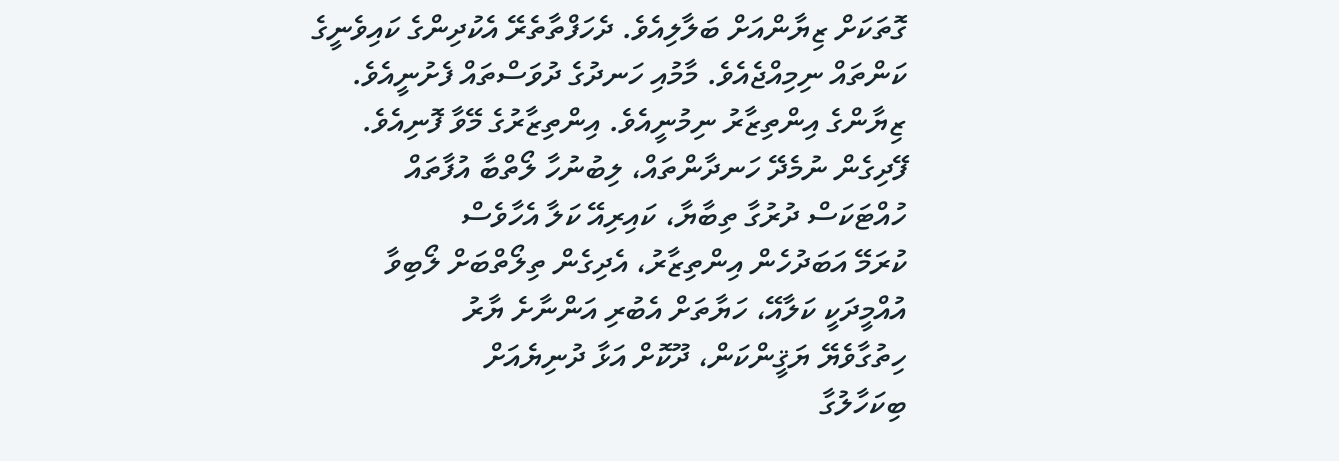ގޮތަކަށް ޒިޔާންއަށް ބަލާލިއެވެ. ދެހަފްތާތެރޭ އެކުދިންގެ ކައިވެނީގެ ކަންތައް ނިމިއްޖެއެވެ. މާމުއި ހަނދުގެ ދުވަސްތައް ފެށުނީއެވެ.
ޒިޔާންގެ އިންތިޒާރު ނިމުނީއެވެ. އިންތިޒާރުގެ މޭވާ ފޮނިއެވެ.
ފޭދިގެން ނުމެދޭ ހަނދާންތައް، ލިބުނުހާ ލޯތްބާ އުފާތައް
ހުއްޓަކަސް ދުރުގާ ތިބާޔާ، ކައިރިއޭ ކަލާ އެހާވެސް
ކުރަމޭ އަބަދުހެން އިންތިޒާރު، އެދިގެން ތިލޯތްބަށް ލޯބިވާ
އުއްމީދަކީ ކަލާއޭ، ހަޔާތަށް އެބުރި އަންނާށެ ޔާރު
ހިތުގާވެޔޭ ޔަޤީންކަން، ދޫކޮށް އަޅާ ދުނިޔެއަށް
ބިކަހާލުގާ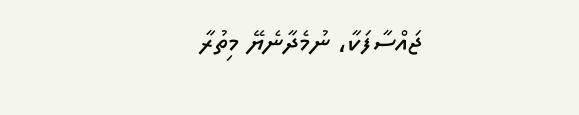ޖައްސާފަކާ، ނުމެދާނެޔޭ މިތުރާ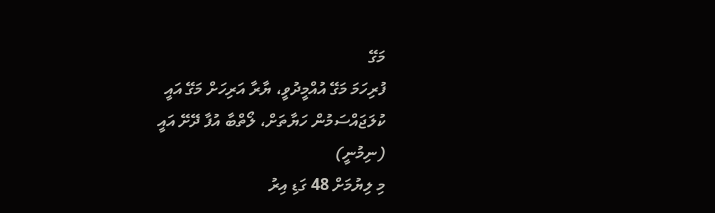މަގޭ
ފުރިހަމަ މަގޭ އުއްމީދުވީ، ޔާރާ އަރިހަށް މަގޭ އައީ
ކުލަޖައްސަމުން ހަޔާތަށް، ލޯތްބާ އުފާ ދޭށޭ އައީ
(ނިމުނީ)
މި ލިޔުމަށް 48 ގަޑި އިރު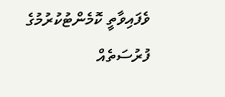ވެފައިވާތީ ކޮމެންޓުކުރުމުގެ ފުރުސަތެއް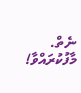ނެތް. މާފުކުރައްވާ!